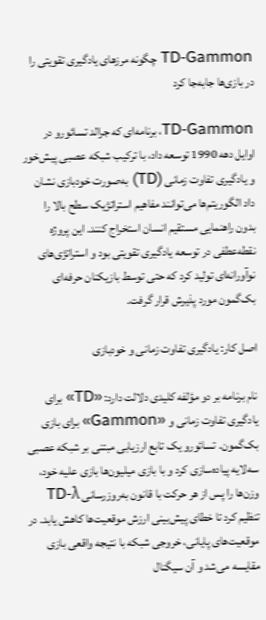TD‑Gammon چگونه مرزهای یادگیری تقویتی را در بازی‌ها جابه‌جا کرد

TD‑Gammon، برنامه‌ای که جرالد تسائورو در اوایل دهه 1990 توسعه داد، با ترکیب شبکه عصبی پیش‌خور و یادگیری تفاوت زمانی (TD) به‌صورت خودبازی نشان داد الگوریتم‌ها می‌توانند مفاهیم استراتژیک سطح بالا را بدون راهنمایی مستقیم انسان استخراج کنند. این پروژه نقطه‌عطفی در توسعه یادگیری تقویتی بود و استراتژی‌های نوآورانه‌ای تولید کرد که حتی توسط بازیکنان حرفه‌ای بک‌گمون مورد پذیرش قرار گرفت.

اصل کار: یادگیری تفاوت زمانی و خودبازی

نام برنامه بر دو مؤلفه کلیدی دلالت دارد: «TD» برای یادگیری تفاوت زمانی و «Gammon» برای بازی بک‌گمون. تسائورو یک تابع ارزیابی مبتنی بر شبکه عصبی سه‌لایه پیاده‌سازی کرد و با بازی میلیون‌ها بازی علیه خود، وزن‌ها را پس از هر حرکت با قانون به‌روزرسانی TD‑λ تنظیم کرد تا خطای پیش‌بینی ارزش موقعیت‌ها کاهش یابد. در موقعیت‌های پایانی، خروجی شبکه با نتیجه واقعی بازی مقایسه می‌شد و آن سیگنال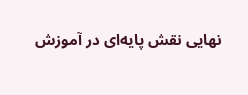نهایی نقش پایه‌ای در آموزش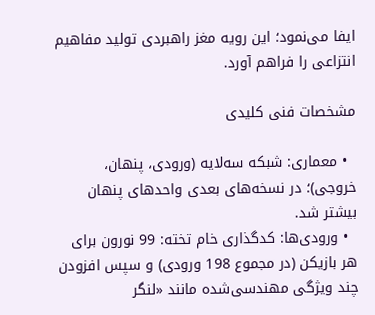ایفا می‌نمود؛ این رویه مغز راهبردی تولید مفاهیم انتزاعی را فراهم آورد.

مشخصات فنی کلیدی

  • معماری: شبکه سه‌لایه (ورودی، پنهان، خروجی)؛ در نسخه‌های بعدی واحدهای پنهان بیشتر شد.
  • ورودی‌ها: کدگذاری خام تخته: 99 نورون برای هر بازیکن (در مجموع 198 ورودی) و سپس افزودن چند ویژگی مهندسی‌شده مانند «لنگر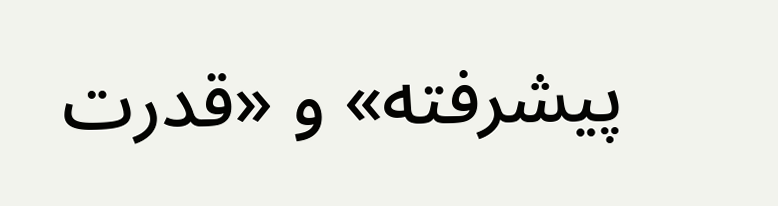پیشرفته» و «قدرت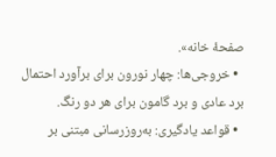صفحهٔ خانه».
  • خروجی‌ها: چهار نورون برای برآورد احتمال برد عادی و برد گامون برای هر دو رنگ.
  • قواعد یادگیری: به‌روزرسانی مبتنی بر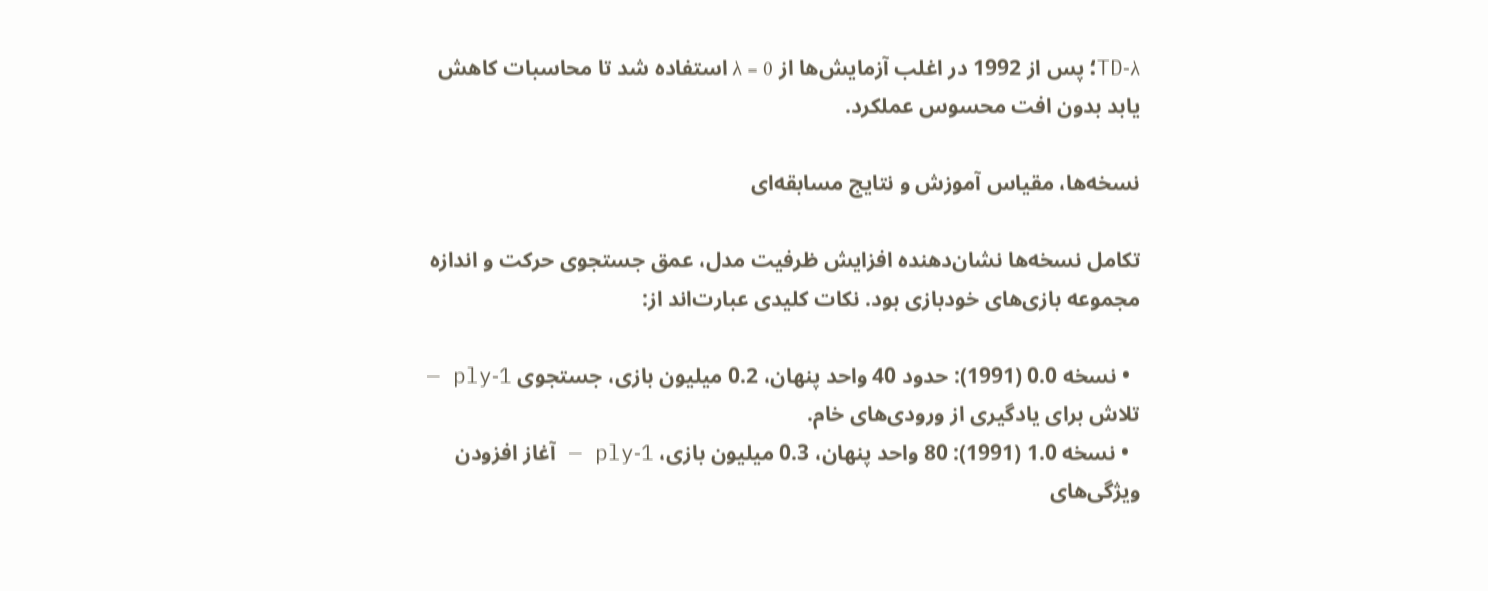TD‑λ؛ پس از 1992 در اغلب آزمایش‌ها از λ = 0 استفاده شد تا محاسبات کاهش یابد بدون افت محسوس عملکرد.

نسخه‌ها، مقیاس آموزش و نتایج مسابقه‌ای

تکامل نسخه‌ها نشان‌دهنده افزایش ظرفیت مدل، عمق جستجوی حرکت و اندازه مجموعه بازی‌های خودبازی بود. نکات کلیدی عبارت‌اند از:

  • نسخه 0.0 (1991): حدود 40 واحد پنهان، 0.2 میلیون بازی، جستجوی 1‑ply — تلاش برای یادگیری از ورودی‌های خام.
  • نسخه 1.0 (1991): 80 واحد پنهان، 0.3 میلیون بازی، 1‑ply — آغاز افزودن ویژگی‌های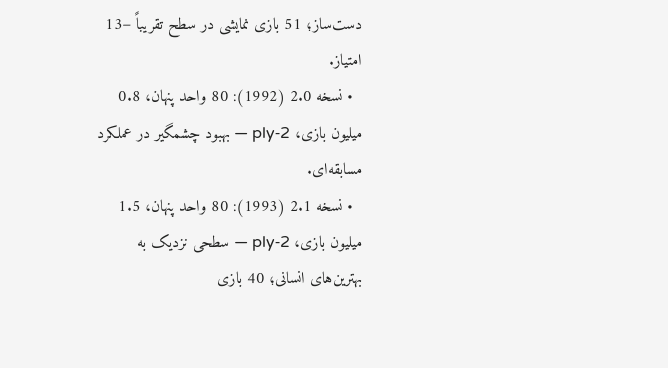دست‌ساز؛ 51 بازی نمایشی در سطح تقریباً −13 امتیاز.
  • نسخه 2.0 (1992): 80 واحد پنهان، 0.8 میلیون بازی، 2‑ply — بهبود چشمگیر در عملکرد مسابقه‌ای.
  • نسخه 2.1 (1993): 80 واحد پنهان، 1.5 میلیون بازی، 2‑ply — سطحی نزدیک به بهترین‌های انسانی؛ 40 بازی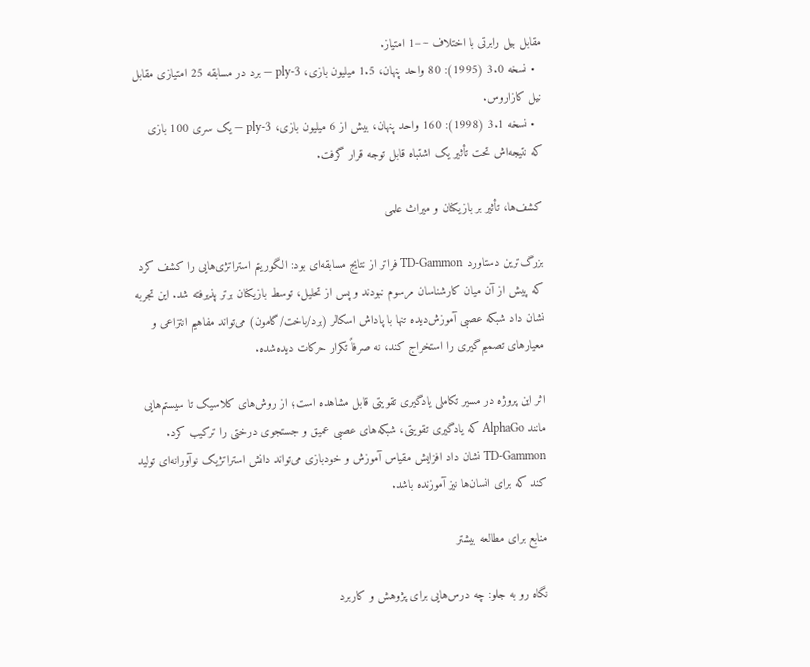مقابل بیل رابرتی با اختلاف ~−1 امتیاز.
  • نسخه 3.0 (1995): 80 واحد پنهان، 1.5 میلیون بازی، 3‑ply — برد در مسابقه 25 امتیازی مقابل نیل کازاروس.
  • نسخه 3.1 (1998): 160 واحد پنهان، بیش از 6 میلیون بازی، 3‑ply — یک سری 100 بازی که نتیجه‌اش تحت تأثیر یک اشتباه قابل توجه قرار گرفت.

کشف‌ها، تأثیر بر بازیکنان و میراث علمی

بزرگ‌ترین دستاورد TD‑Gammon فراتر از نتایج مسابقه‌ای بود: الگوریتم استراتژی‌هایی را کشف کرد که پیش از آن میان کارشناسان مرسوم نبودند و پس از تحلیل، توسط بازیکنان برتر پذیرفته شد. این تجربه نشان داد شبکه عصبی آموزش‌دیده تنها با پاداش اسکالر (برد/باخت/گامون) می‌تواند مفاهیم انتزاعی و معیارهای تصمیم‌گیری را استخراج کند، نه صرفاً تکرار حرکات دیده‌شده.

اثر این پروژه در مسیر تکاملی یادگیری تقویتی قابل مشاهده است؛ از روش‌های کلاسیک تا سیستم‌هایی مانند AlphaGo که یادگیری تقویتی، شبکه‌های عصبی عمیق و جستجوی درختی را ترکیب کرد. TD‑Gammon نشان داد افزایش مقیاس آموزش و خودبازی می‌تواند دانش استراتژیک نوآورانه‌ای تولید کند که برای انسان‌ها نیز آموزنده باشد.

منابع برای مطالعه بیشتر

نگاه رو به جلو: چه درس‌هایی برای پژوهش و کاربرد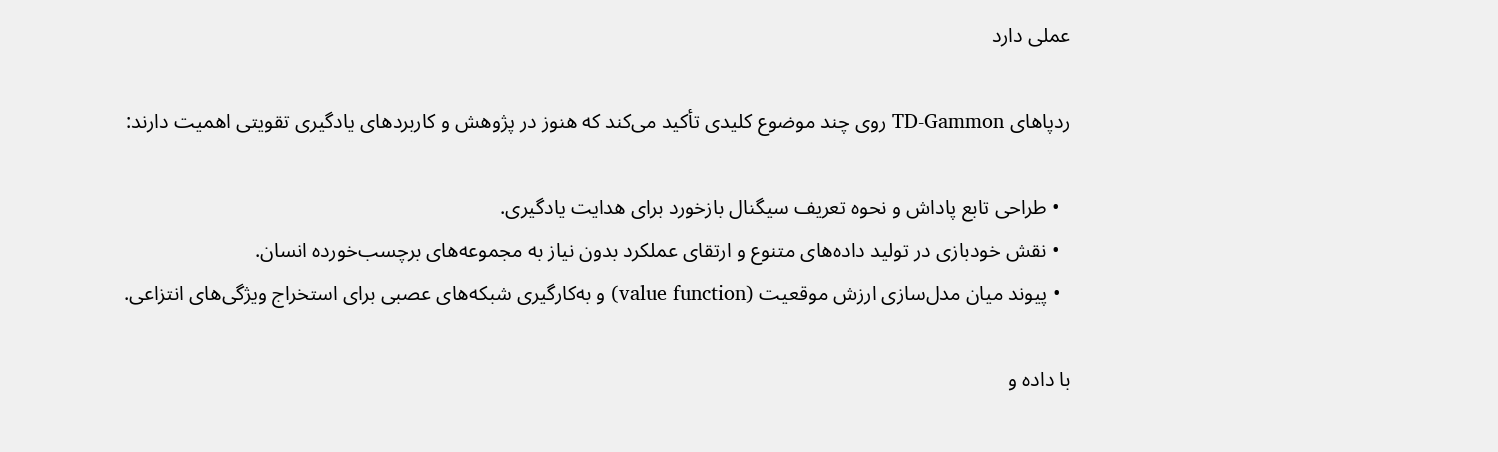عملی دارد

ردپاهای TD‑Gammon روی چند موضوع کلیدی تأکید می‌کند که هنوز در پژوهش و کاربردهای یادگیری تقویتی اهمیت دارند:

  • طراحی تابع پاداش و نحوه تعریف سیگنال بازخورد برای هدایت یادگیری.
  • نقش خودبازی در تولید داده‌های متنوع و ارتقای عملکرد بدون نیاز به مجموعه‌های برچسب‌خورده انسان.
  • پیوند میان مدل‌سازی ارزش موقعیت (value function) و به‌کارگیری شبکه‌های عصبی برای استخراج ویژگی‌های انتزاعی.

با داده و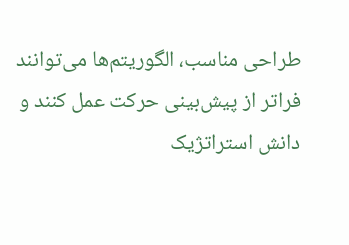طراحی مناسب، الگوریتم‌ها می‌توانند فراتر از پیش‌بینی حرکت عمل کنند و دانش استراتژیک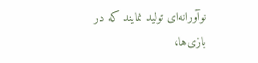نوآورانه‌ای تولید نمایند که در بازی‌ها،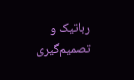رباتیک و تصمیم‌گیری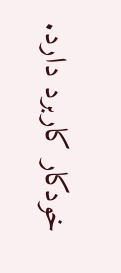خودکار کاربرد دارد.